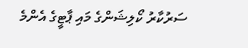ސަރުކާރު ކޯލިޝަންގެ މައި ޕާޓީގެ އެންމެ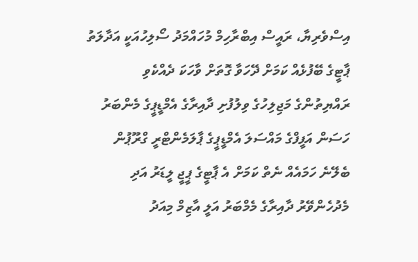އިސްވެރިޔާ، ރައީސް އިބްރާހިމް މުހައްމަދު ސޯލިހުއަކީ އަދާލަތު ޕާޓީގެ ބޭފުޅެއް ކަމަށް ދޭހަވާ ގޮތަށް ވާހަކަ ދެއްކެވި ރައްޔިތުންގެ މަޖިލިހުގެ ވިލުފުށި ދާއިރާގެ އެމްޑީޕީގެ މެންބަރު ހަސަން އަފީފްގެ މައްސަލަ އެމްޑީޕީގެ ޕާލަމެންޓްރީ ގްރޫޕުން ބެލޭނެ ހަމައެއް ނެތް ކަމަށް އެ ޕާޓީގެ ޕީޖީ ލީޑަރު އަދި މެދުހެންވޭރު ދާއިރާގެ މެމްބަރު އަލީ އާޒިމް މިއަދު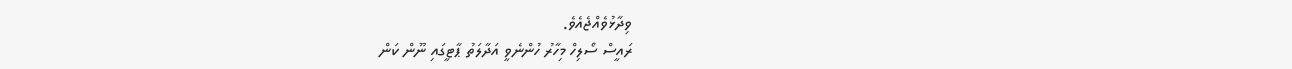ވިދާޅުވެއްޖެއެވެ.
ރައީސް ސޯލިހް މިހާރު ހުންނެވީ އަދާލަތު ޕާޓީގައި ނޫން ކަން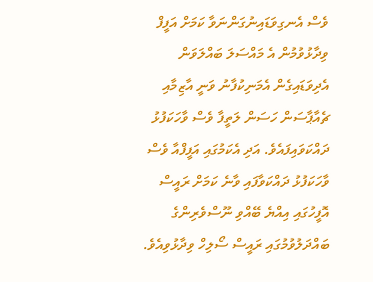ވެސް އެނގިވަޑައިނުގަންނަވާ ކަމަށް އަފީފް ވިދާޅުވުމުން އެ މައްސަލަ ބައްލަވަން އެދިވަޑައިގެން އެމަނިކުފާނު ވަނީ އާޒިމާއި ޗެއާޕާސަން ހަސަން ލަތީފާ ވެސް ވާހަކަފުޅު ދައްކަވައިފައެވެ. އަދި އެކަމުގައި އަފީފްއާ ވެސް ވާހަކަފުޅު ދައްކަވާފައި ވާނެ ކަމަށް ރައީސް އޮފީހުގައި އިއްޔެ ބޭއްވި ނޫސްވެރިންގެ ބައްދަލުވުމުގައި ރައީސް ސޯލިހް ވިދާޅުވިއެވެ.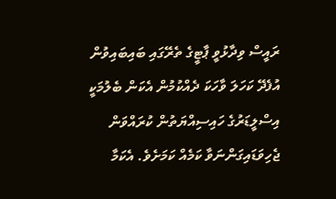ރައީސް ވިދާޅުވީ ޕާޓީގެ ތެރޭގައި ބައިބައިވުން އުފެދޭ ކަހަލަ ވާހަކަ ދެއްކުމުން އެކަން ބެލުމަކީ އިސްލީޑަރުގެ ހައިސިއްޔަތުން ކުރައްވަން ޖެހިވަޑައިގަންނަވާ ކަމެއް ކަމަށެވެ. އެކަމާ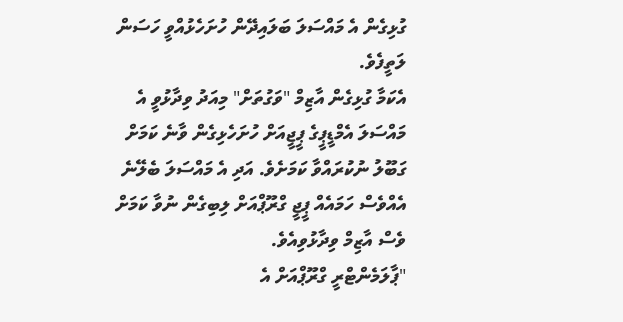ގުޅިގެން އެ މައްސަލަ ބަލައިދޭން ހުށަހެޅުއްވީ ހަސަން ލަތީފެވެ.
އެކަމާ ގުޅިގެން އާޒިމް "ވަގުތަށް" މިއަދު ވިދާޅުވީ އެ މައްސަލަ އެމްޑީޕީގެ ޕީޖީއަށް ހުށަހެޅިގެން ވާނެ ކަމަށް ގަބޫލު ނުކުރައްވާ ކަމަށެވެ. އަދި އެ މައްސަލަ ބެލޭނެ އެއްވެސް ހަމައެއް ޕީޖީ ގްރޫޕްއަށް ލިބިގެން ނުވާ ކަމަށް ވެސް އާޒިމް ވިދާޅުވިއެވެ.
"ޕާލަމެންޓްރީ ގްރޫޕްއަށް އެ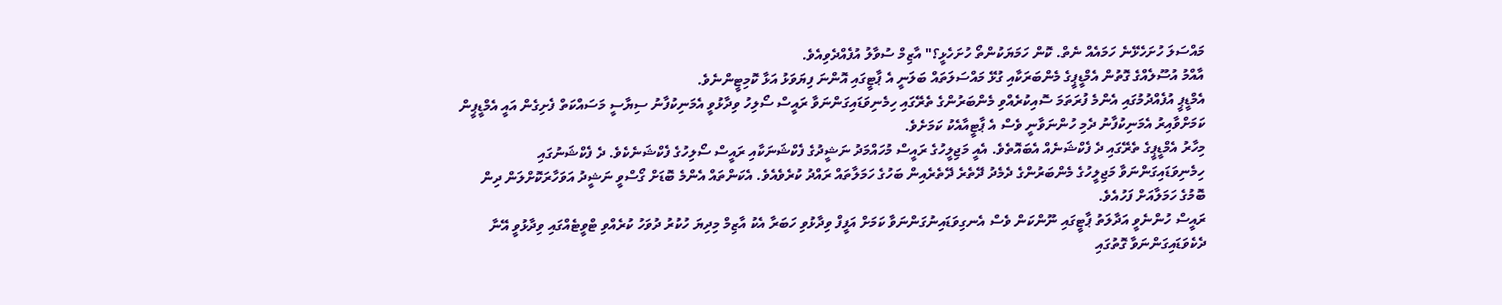މައްސަލަ ހުށަހެޅޭނެ ހަމައެއް ނެތް. ކޮން ހަމަޔަކުންތޯ ހުށަހެޅީ؟" އާޒިމް ސުވާލު އުފެއްދެވިއެވެ.
އާއްމު އުސޫލެއްގެ ގޮތުން އެމްޑީޕީގެ މެންބަރަކާއި ގުޅޭ މައްސަލަތައް ބަލަނީ އެ ޕާޓީގައި އޮންނަ ފިޔަވަޅު އަޅާ ކޮމިޓީންނެވެ.
އެމްޑީޕީ އުފެއްދުމުގައި އެންމެ ފުރަތަމަ ސޮއިކުރެއްވި މެންބަރުންގެ ތެރޭގައި ހިމެނިވަޑައިގަންނަވާ ރައީސް ސޯލިހު ވިދާޅުވީ އެމަނިކުފާނު ސިޔާސީ މަސައްކަތް ފެށިގެން އައީ އެމްޑީޕީން ކަމަށްވާއިރު އެމަނިކުފާނު ދެމި ހުންނަވާނީ ވެސް އެ ޕާޓީއާއެކު ކަމަށެވެ.
މިހާރު އެމްޑީޕީގެ ތެރޭގައި ދެ ފެކްޝަނެއް އެބައޮތެވެ. އެއީ މަޖިލީހުގެ ރައީސް މުހައްމަދު ނަޝީދުގެ ފެކްޝަނަކާއި ރައީސް ސޯލިހުގެ ފެކްޝަނެކެވެ. ދެ ފެކްޝަނުގައި ހިމެނިވަޑައިގަންނަވާ މަޖިލީހުގެ މެންބަރުންގެ ދެމެދު ދޭތެރެ ދޭތެރެއިން ބަހުގެ ހަމަލާތައް ރައްދު ކުރެވެއެވެ. އެކަންތައް އެންމެ ބޮޑަށް ގޯސްވީ ނަޝީދު އަވަހާރަކޮށްލަން ދިން ބޮމުގެ ހަމަލާއަށް ފަހުއެވެ.
ރައީސް ހުންނެވީ އަދާލަތު ޕާޓީގައި ނޫންކަން ވެސް އެނގިވަޑައިނުގަންނަވާ ކަމަށް އަފީފް ވިދާޅުވި ހަބަރާ އެކު އާޒިމް މިދިޔަ ހުކުރު ދުވަހު ކުރެއްވި ޓްވީޓެއްގައި ވިދާޅުވީ އޭނާ ދެކެވަޑައިގަންނަވާ ގޮތުގައި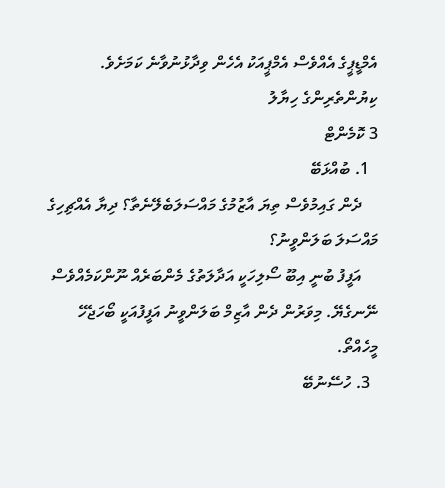އެމްޑީޕީގެ އެއްވެސް އެމްޕީއަކު އެހެން ވިދާޅުނުވާނެ ކަމަށެވެ.
ކިޔުންތެރިންގެ ހިޔާލު
3 ކޮމެންޓް
  1. ބުއްޅަބޭ
    ދެން ގައިމުވެސް ތިޔަ އާޒުމުގެ މައްސަލަބެލޭނެތާ؟ ދިޔާ އެއްޗިހިގެ މައްސަލަ ބަލަންވީނު؟
    އަފީފު ބުނީ އިބޫ ސޯލިހަކީ އަދާލަތުގެ މެންބަރެއް ނޫންކަމެއްވެސް ނޭނގެޔޭ. މިވަރުން ދެން އާޒިމް ބަލަންވީނު އަފީފުއަކީ ބޯހަޖެހޭ މީހެއްތޯ.
  3. ހުސޭނުބޭ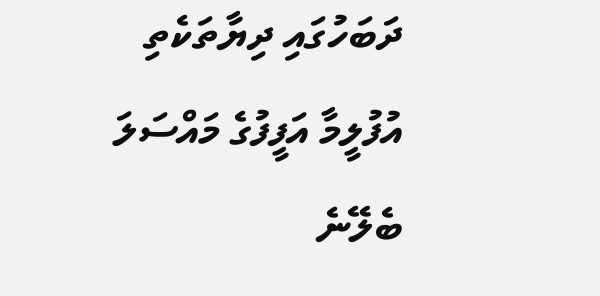ދަބަހުގައި ދިޔާތަކެތި އުފުލީމާ އަފީފުގެ މައްސަލަ ބެލޭނެ